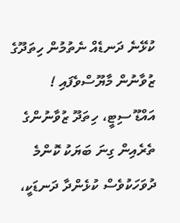ކުޅޭނެ ދަނޑެއް ނެތުމުން ހިތަދޫގެ ޒުވާނުން މާޔޫސްވެފައި !
އައްޑޫ ސިޓީ، ހިތަދޫ ޒުވާނުންގެ ތެރެއިން ގިނަ ބަޔަކު ކޮންމެ ދުވަހަކުވެސް ކުޅެންދާ ދަނޑަކީ،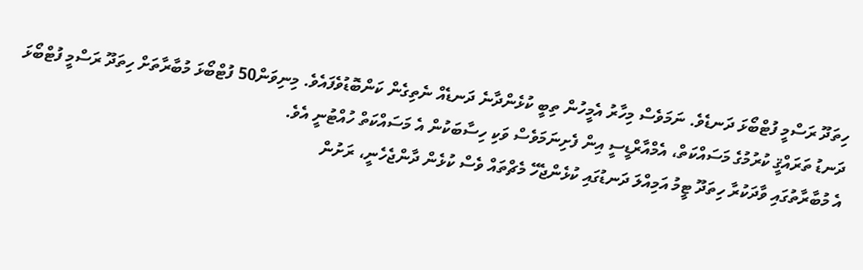ހިތަދޫ ރަސްމީ ފުޓްބޯޅަ ދަނޑެވެ. ނަމަވެސް މިހާރު އެމީހުން ތިބީ ކުޅެންދާނެ ދަނޑެއް ނެތިގެން ކަންބޮޑުވެފައެވެ. މިނިވަން50 ފުޓްބޯޅަ މުބާރާތަށް ހިތަދޫ ރަސްމީ ފުޓްބޯޅަ ދަނޑު ތަރައްޤީ ކުރުމުގެ މަސައްކަތް، އެމްއާރްޑީސީ އިން ފެށިނަމަވެސް ވަކި ހިސާބަކުން އެ މަސައްކަތް ހުއްޓުނީ އެވެ.
އެ މުބާރާތުގައި ވާދަކުރާ ހިތަދޫ ޓީމު އަމިއްލަ ދަނޑުގައި ކުޅެންޖެހޭ މެޗްތައް ވެސް ކުޅެން ދާންޖެހެނީ، ރަށުން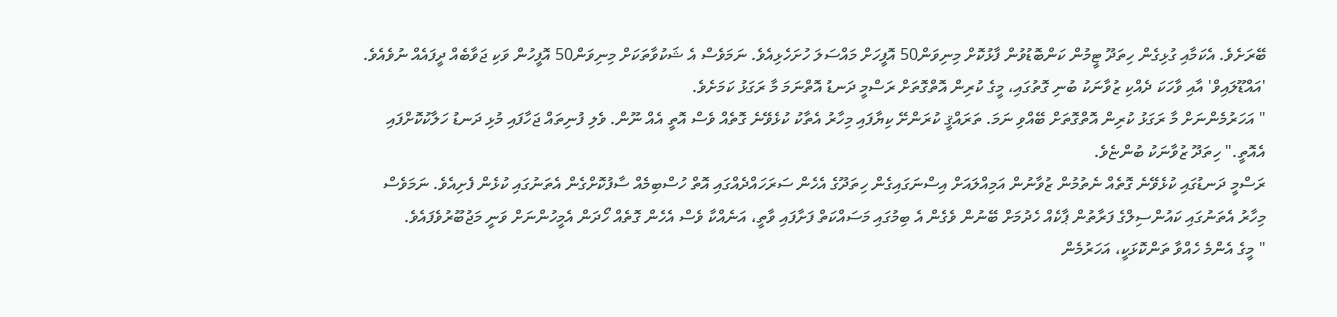ބޭރަށެވެ. އެކަމާއި ގުޅިގެން ހިތަދޫ ޓީމުން ކަންބޮޑުވުން ފާޅުކޮށް މިނިވަން50 އޮފީހަށް މައްސަލަ ހުށަހެޅިއެވެ. ނަމަވެސް އެ ޝަކުވާތަކަށް މިނިވަން50 އޮފީހުން ވަކި ޖަވާބެއް ދީފައެއް ނުވެއެވެ.
'އައްޑޫލައިވް' އާއި ވާހަކަ ދެއްކި ޒުވާނަކު ބުނި ގޮތުގައި، މީގެ ކުރިން އޮތްގޮތަށް ރަސްމީ ދަނޑު އޮތްނަމަ މާ ރަގަޅު ކަމަށެވެ.
" އަހަރުމެންނަށް މާ ރަގަޅު ކުރިން އޮތްގޮތަށް ބޭއްވި ނަމަ. ތަރައްޤީ ކުރަންށޭ ކިޔާފައި މިހާރު އެތާކު ކުޅެވޭނެ ގޮތެއް ވެސް އޮތީ އެއް ނޫން. ވެލި ފުނިތައް ޖަހާފައި މުޅި ދަނޑު ހަލާކުކޮށްފައި އެއޮތީ." ހިތަދޫ ޒުވާނަކު ބުންޏެވެ.
ރަސްމީ ދަނޑުގައި ކުޅެވޭނެ ގޮތެއް ނެތުމުން ޒުވާނުން އަމިއްލައަށް އިސްނަގައިގެން ހިތަދޫގެ އެހެން ސަރަހައްދެއްގައި އޮތް ހުސްބިމެއް ސާފުކޮށްގެން އެތަނުގައި ކުޅެން ފެށިއެވެ. ނަމަވެސް މިހާރު އެތަނުގައި ކައުންސިލްގެ ފަރާތުން ޕާކެއް ހެދުމަށް ބޭނުން ވެގެން އެ ބިމުގައި މަސައްކަތް ފަށާފައި ވާތީ، އަނެއްކާ ވެސް އެހެން ގޮތެއް ހޯދަން އެމީހުންނަށް ވަނީ މަޖުބޫރުވެފައެވެ.
" މީގެ އެންމެ ހެއްވާ ތަންކޮޅަކީ، އަހަރުމެން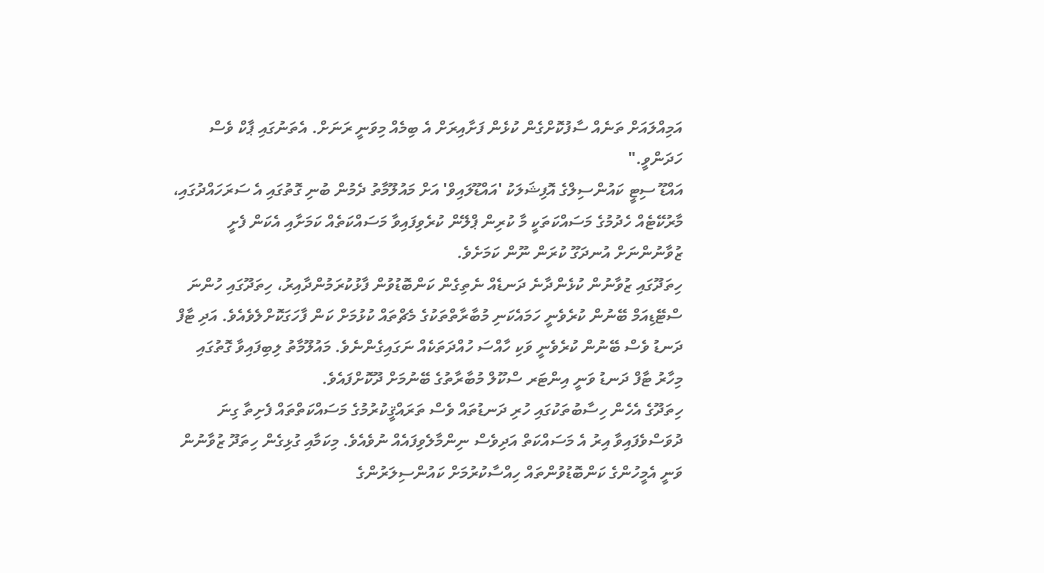އަމިއްލައަށް ތަނެއް ސާފުކޮށްގެން ކުޅެން ފަށާއިރަށް އެ ބިމެއް މިވަނީ ރަނަށް. އެތަނުގައި ޕާކް ވެސް ހަދަންވީ."
އައްޑޫ ސިޓީ ކައުންސިލްގެ އޮފިޝަލަކު 'އައްޑޫލައިވް' އަށް މައުލޫމާތު ދެމުން ބުނި ގޮތުގައި އެ ސަރަހައްދުގައި، މާރުކޭޓެއް ހެދުމުގެ މަސައްކަތަކީ މާ ކުރިން ޕްލޭން ކުރެވިފައިވާ މަސައްކަތެއް ކަމަށާއި އެކަން ފެށީ ޒުވާނުންނަށް އުނދަގޫ ކުރަން ނޫން ކަމަށެވެ.
ހިތަދޫގައި ޒުވާނުން ކުޅެންދާނެ ދަނޑެއް ނެތިގެން ކަންބޮޑުވުން ފާޅުކުރަމުންދާއިރު، ހިތަދޫގައި ހުންނަ ސްޓޭޑިއަމް ބޭނުން ކުރެވެނީ ހަމައެކަނި މުބާރާތްތަކުގެ މެޗްތައް ކުޅުމަށް ކަން ފާހަގަކޮށްލެވެއެވެ. އަދި ޓާފް ދަނޑު ވެސް ބޭނުން ކުރެވެނީ ވަކި ހާއްސަ ހުއްދަތަކެއް ނަގައިގެންނެވެ. މައުލޫމާތު ލިބިފައިވާ ގޮތުގައި މިހާރު ޓާފް ދަނޑު ވަނީ އިންޓަރ ސްކޫލް މުބާރާތުގެ ބޭނުމަށް ދޫކޮށްފައެވެ.
ހިތަދޫގެ އެހެން ހިސާބުތަކުގައި ހުރި ދަނޑުތައް ވެސް ތަރައްޤީކުރުމުގެ މަސައްކަތްތައް ފެށިތާ ގިނަ ދުވަސްވެފައިވާ އިރު އެ މަސައްކަތް އަދިވެސް ނިންމާލެވިފައެއް ނުވެއެވެ. މިކަމާއި ގުޅިގެން ހިތަދޫ ޒުވާނުން ވަނީ އެމީހުންގެ ކަންބޮޑުވުންތައް ހިއްސާކުރުމަށް ކައުންސިލަރުންގެ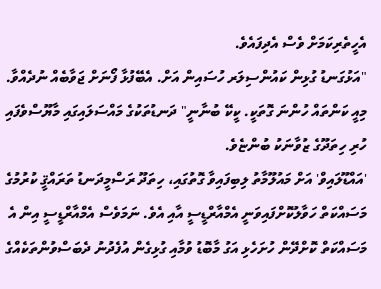އެހީތެރިކަމަށް ވެސް އެދިފައެވެ.
"އަޅުގަނޑު ގުޅިން ކައުންސިލަރ ހުސައިން އަށް. އެބޭފުޅާ ފޯނަށް ޖަވާބެއް ނުދެއްވާ. މިއީ ކަންތައް ހުންނަ ގޮތަކީ. ކީކޭ ބުނާނީ" ދަނޑުތަކުގެ މައްސަލައިގައި މާޔޫސްވެފައި ހުރި ހިތަދޫގެ ޒުވާނަކު ބުންޏެވެ.
'އައްޑޫލައިވް' އަށް މައުލޫމާތު ލިބިފައިވާ ގޮތުގައި، ހިތަދޫ ރަސްމީދަނޑު ތަރައްޤީ ކުރުމުގެ މަސައްކަތް ހަވާލުކޮށްފައިވަނީ އެމްއާރްޑީސީ އާއި އެވެ. ނަމަވެސް އެމްއާރްޑީސީ އިން އެ މަސައްކަތް ކޮށްދޭން ހުށަހެޅި އަގު މާބޮޑު ވުމާއި ގުޅިގެން އުފެދުނު ދެބަސްވުންތަކެއްގެ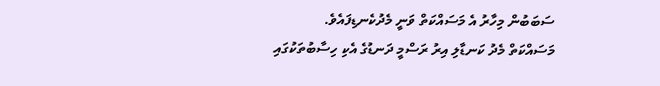ސަބަބުން މިހާރު އެ މަސައްކަތް ވަނީ މެދުކެނޑިފައެވެ.
މަސައްކަތް މެދު ކަނޑާލި އިރު ރަސްމީ ދަނޑުގެ އެކި ހިސާބުތަކުގައި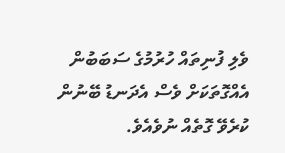ވެލި ފުނިތައް ހުރުމުގެ ސަބަބުން އެއްގޮތަކަށް ވެސް އެދަނޑު ބޭނުން ކުރެވޭ ގޮތެއް ނުވެއެވެ.